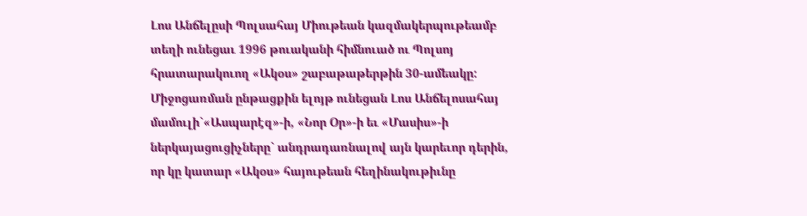Լոս Անճելըսի Պոլսահայ Միութեան կազմակերպութեամբ տեղի ունեցաւ 1996 թուականի հիմնուած ու Պոլսոյ հրատարակուող «Ակօս» շաբաթաթերթին 30-ամեակը: Միջոցառման ընթացքին ելոյթ ունեցան Լոս Անճելոսահայ մամուլի`«Ասպարէզ»-ի, «Նոր Օր»-ի եւ «Մասիս»-ի ներկայացուցիչները` անդրադառնալով այն կարեւոր դերին, որ կը կատար «Ակօս» հայութեան հեղինակութիւնը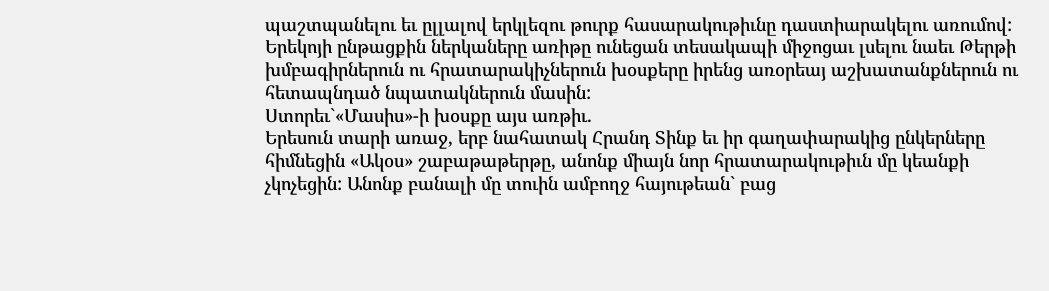պաշտպանելու եւ ըլլալով երկլեզու թուրք հասարակութիւնը դաստիարակելու առումով: Երեկոյի ընթացքին ներկաները առիթը ունեցան տեսակապի միջոցաւ լսելու նաեւ Թերթի խմբագիրներուն ու հրատարակիչներուն խօսքերը իրենց առօրեայ աշխատանքներուն ու հետապնդած նպատակներուն մասին:
Ստորեւ`«Մասիս»-ի խօսքը այս առթիւ.
Երեսուն տարի առաջ, երբ նահատակ Հրանդ Տինք եւ իր գաղափարակից ընկերները հիմնեցին «Ակօս» շաբաթաթերթը, անոնք միայն նոր հրատարակութիւն մը կեանքի չկոչեցին: Անոնք բանալի մը տուին ամբողջ հայութեան` բաց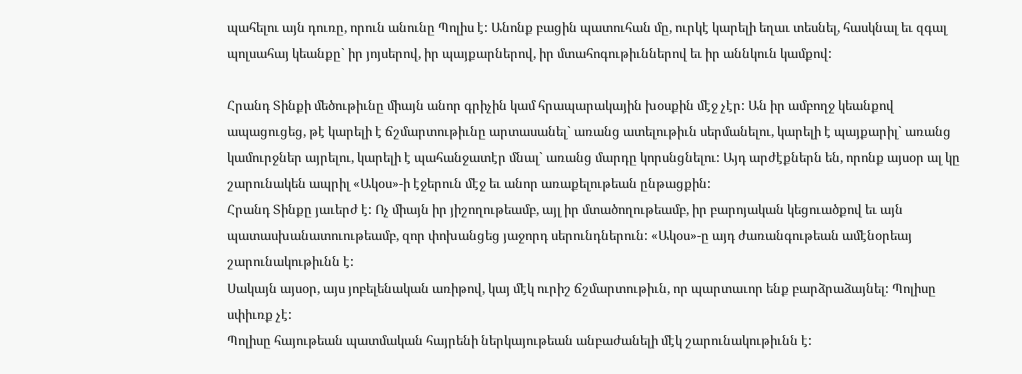պահելու այն դուռը, որուն անունը Պոլիս է: Անոնք բացին պատուհան մը, ուրկէ կարելի եղաւ տեսնել, հասկնալ եւ զգալ պոլսահայ կեանքը` իր յոյսերով, իր պայքարներով, իր մտահոգութիւններով եւ իր աննկուն կամքով:

Հրանդ Տինքի մեծութիւնը միայն անոր գրիչին կամ հրապարակային խօսքին մէջ չէր: Ան իր ամբողջ կեանքով ապացուցեց, թէ կարելի է ճշմարտութիւնը արտասանել` առանց ատելութիւն սերմանելու, կարելի է պայքարիլ` առանց կամուրջներ այրելու, կարելի է պահանջատէր մնալ` առանց մարդը կորսնցնելու: Այդ արժէքներն են, որոնք այսօր ալ կը շարունակեն ապրիլ «Ակօս»-ի էջերուն մէջ եւ անոր առաքելութեան ընթացքին:
Հրանդ Տինքը յաւերժ է: Ոչ միայն իր յիշողութեամբ, այլ իր մտածողութեամբ, իր բարոյական կեցուածքով եւ այն պատասխանատուութեամբ, զոր փոխանցեց յաջորդ սերունդներուն: «Ակօս»-ը այդ ժառանգութեան ամէնօրեայ շարունակութիւնն է:
Սակայն այսօր, այս յոբելենական առիթով, կայ մէկ ուրիշ ճշմարտութիւն, որ պարտաւոր ենք բարձրաձայնել: Պոլիսը սփիւռք չէ:
Պոլիսը հայութեան պատմական հայրենի ներկայութեան անբաժանելի մէկ շարունակութիւնն է: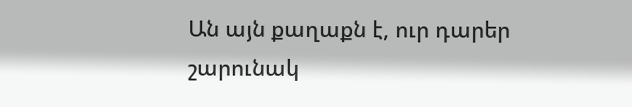Ան այն քաղաքն է, ուր դարեր շարունակ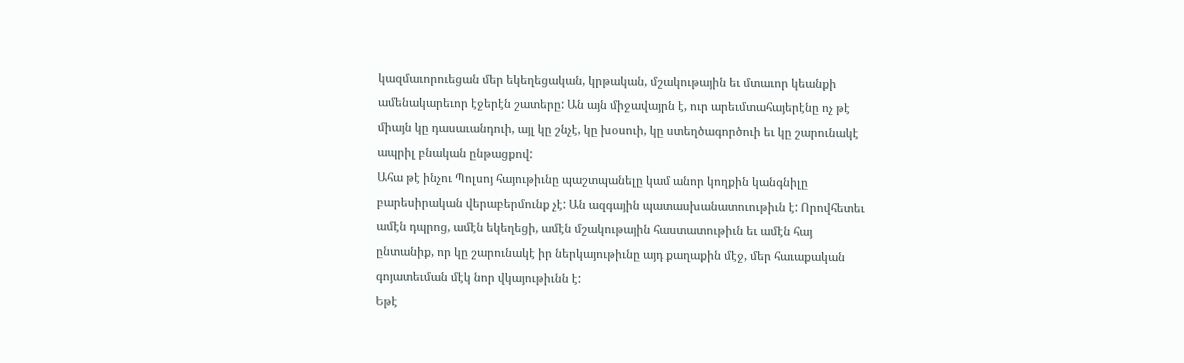կազմաւորուեցան մեր եկեղեցական, կրթական, մշակութային եւ մտաւոր կեանքի ամենակարեւոր էջերէն շատերը: Ան այն միջավայրն է, ուր արեւմտահայերէնը ոչ թէ միայն կը դասաւանդուի, այլ կը շնչէ, կը խօսուի, կը ստեղծագործուի եւ կը շարունակէ ապրիլ բնական ընթացքով:
Ահա թէ ինչու Պոլսոյ հայութիւնը պաշտպանելը կամ անոր կողքին կանգնիլը բարեսիրական վերաբերմունք չէ: Ան ազգային պատասխանատուութիւն է: Որովհետեւ ամէն դպրոց, ամէն եկեղեցի, ամէն մշակութային հաստատութիւն եւ ամէն հայ ընտանիք, որ կը շարունակէ իր ներկայութիւնը այդ քաղաքին մէջ, մեր հաւաքական գոյատեւման մէկ նոր վկայութիւնն է:
Եթէ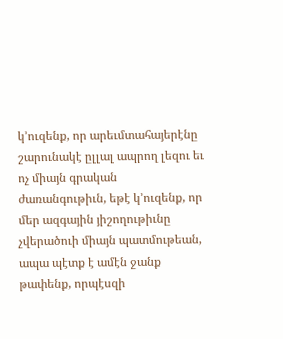կ’ուզենք, որ արեւմտահայերէնը շարունակէ ըլլալ ապրող լեզու եւ ոչ միայն գրական ժառանգութիւն, եթէ կ’ուզենք, որ մեր ազգային յիշողութիւնը չվերածուի միայն պատմութեան, ապա պէտք է ամէն ջանք թափենք, որպէսզի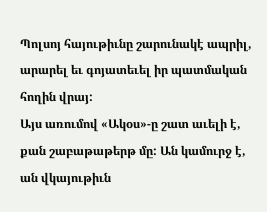Պոլսոյ հայութիւնը շարունակէ ապրիլ, արարել եւ գոյատեւել իր պատմական հողին վրայ:
Այս առումով «Ակօս»-ը շատ աւելի է, քան շաբաթաթերթ մը: Ան կամուրջ է, ան վկայութիւն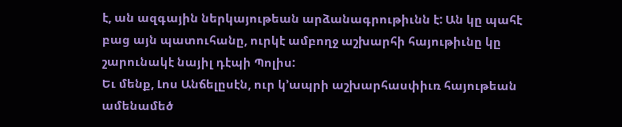է, ան ազգային ներկայութեան արձանագրութիւնն է: Ան կը պահէ բաց այն պատուհանը, ուրկէ ամբողջ աշխարհի հայութիւնը կը շարունակէ նայիլ դէպի Պոլիս:
Եւ մենք, Լոս Անճելըսէն, ուր կ’ապրի աշխարհասփիւռ հայութեան ամենամեծ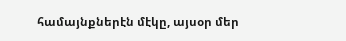համայնքներէն մէկը, այսօր մեր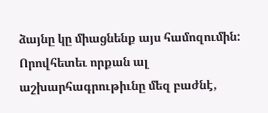ձայնը կը միացնենք այս համոզումին: Որովհետեւ որքան ալ աշխարհագրութիւնը մեզ բաժնէ,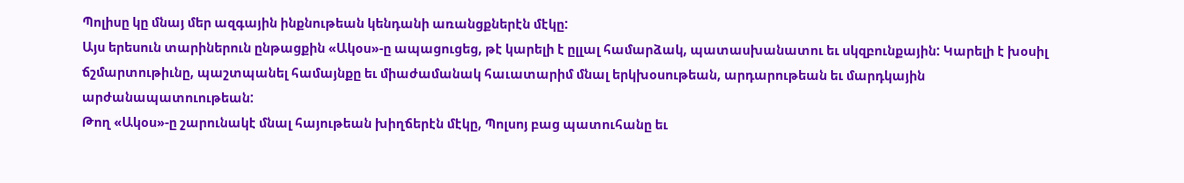Պոլիսը կը մնայ մեր ազգային ինքնութեան կենդանի առանցքներէն մէկը:
Այս երեսուն տարիներուն ընթացքին «Ակօս»-ը ապացուցեց, թէ կարելի է ըլլալ համարձակ, պատասխանատու եւ սկզբունքային: Կարելի է խօսիլ ճշմարտութիւնը, պաշտպանել համայնքը եւ միաժամանակ հաւատարիմ մնալ երկխօսութեան, արդարութեան եւ մարդկային արժանապատուութեան:
Թող «Ակօս»-ը շարունակէ մնալ հայութեան խիղճերէն մէկը, Պոլսոյ բաց պատուհանը եւ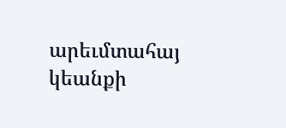արեւմտահայ կեանքի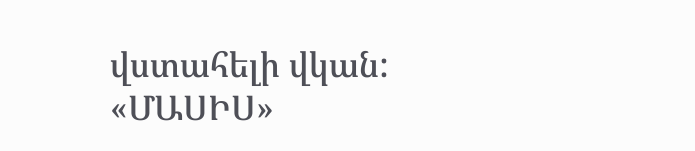վստահելի վկան:
«ՄԱՍԻՍ»